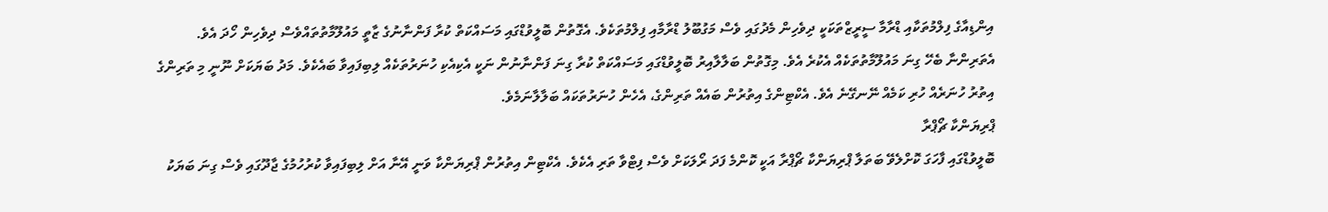އިންޑިއާގެ ފިލްމުތަކާއި ޑްރާމާ ސީރީޒްތަކަކީ ދިވެހިން މެދުގައި ވެސް މަގުބޫލު ޑްރާމާއި ފިލްމުތަކެވެ. އެގޮތުން ބޮލީވުޑްގައި މަސައްކަތް ކުރާ ފަންނާނުގެ ޒާތީ މައުލޫމާތުތައްވެސް ދިވެހިން ހޯދަ އެވެ. އެތަރިންނާ ބެހޭ ގިނަ މައުލޫމާތުތަކެއް އެކުރެ އެވެ. މިގޮތުން ބަލާލާއިރު ބޮލީވުޑްގައި މަސައްކަތް ކުރާ ގިނަ ފަންނާނުން ނަކީ އެކިއެކި ހުނަރުތަކެއް ލިބިފައިވާ ބައެކެވެ. މަދު ބަޔަކަށް ނޫނީ މި ތަރިންގެ އިތުރު ހުނަރެއް ހުރި ކަމެއް ނޭނގޭނެ އެވެ. އެކްޓިންގެ އިތުރުން ބައެއް ތަރިންގެ، އެހެން ހުނަރުތަކައް ބަލާލާނަމެވެ.
ޕްރިޔަންކާ ޗޯޕްރާ
ބޮލީވުޑްގައި ފާހަގަ ކޮށްލެވޭ ބަތަލާ ޕްރިޔަންކާ ޗޯޕްރާ އަކީ ކޮންމެ ފަދަ ރޯލަކަށް ވެސް ފިޓްވާ ތަރި އެކެވެ. އެކްޓިން އިތުރުން ޕްރިޔަންކާ ވަނީ އޭނާ އަށް ލިބިފައިވާ ކުރުހުމުގެ ޖާދޫގައި ވެސް ގިނަ ބަޔަކު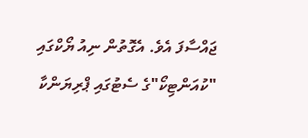ޖައްސާފަ އެވެ. އެގޮތުން ނިއު ޔޯކްގައި "ކުއަންޓިކޯ"ގެ ސެޓުގައި ޕްރިޔަންކާ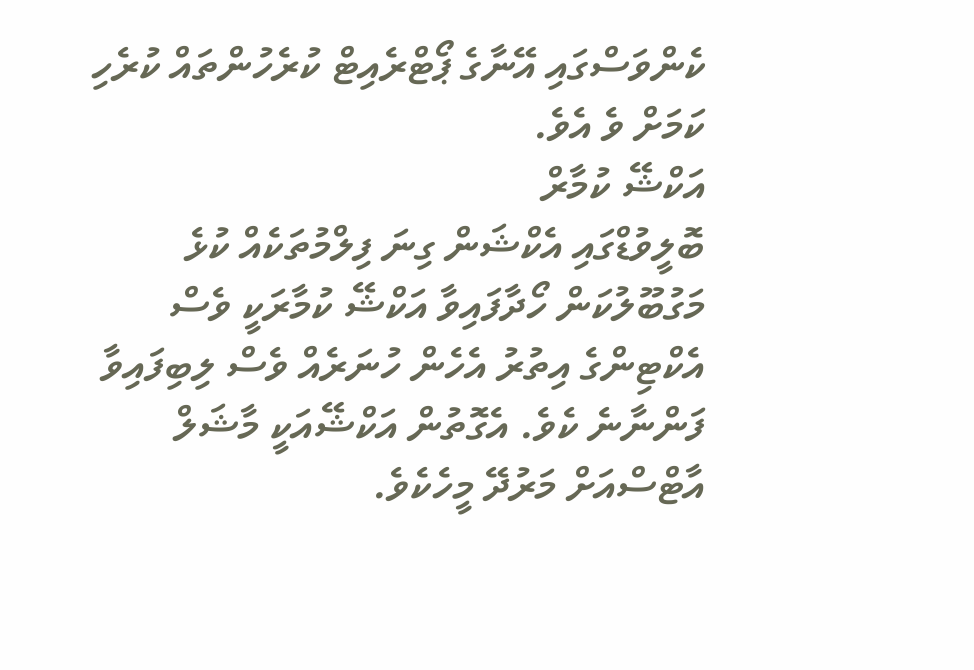ކެންވަސްގައި އޭނާގެ ޕޯޓްރެއިޓް ކުރެހުންތައް ކުރެހި ކަމަށް ވެ އެވެ.
އަކްޝޭ ކުމާރް
ބޮލީވުޑްގައި އެކްޝަން ގިނަ ފިލްމުތަކެއް ކުޅެ މަގުބޫލުކަން ހޯދާފައިވާ އަކްޝޭ ކުމާރަކީ ވެސް އެކްޓިންގެ އިތުރު އެހެން ހުނަރެއް ވެސް ލިބިފައިވާ ފަންނާނެ ކެވެ. އެގޮތުން އަކްޝޭއަކީ މާޝަލް އާޓްސްއަށް މަރުދޭ މީހެކެވެ.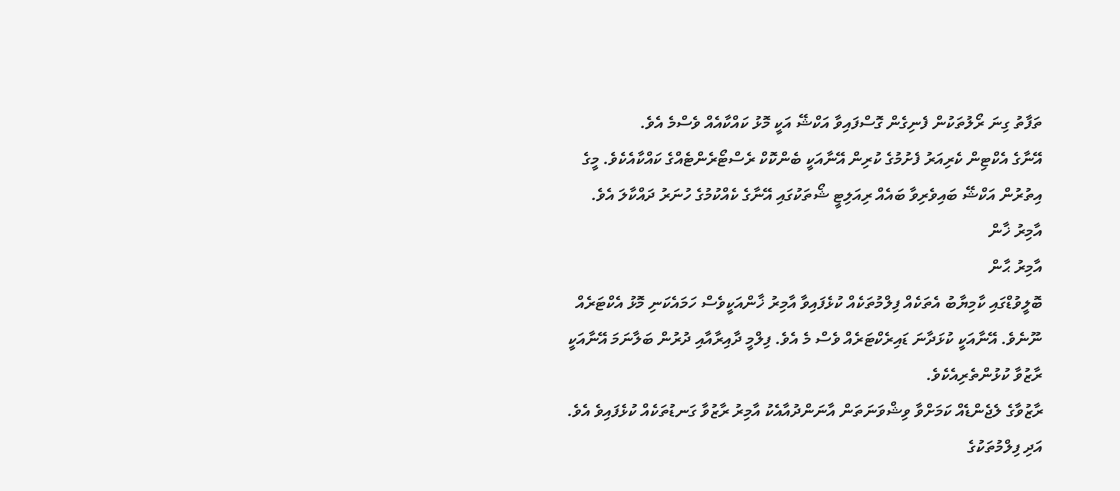ތަފާތު ގިނަ ރޯލުތަކުން ފެނިގެން ގޮސްފައިވާ އަކްޝޭ އަކީ މޮޅު ކައްކާއެއް ވެސްމެ އެވެ.
އޭނާގެ އެކްޓިން ކެރިއަރު ފެށުމުގެ ކުރިން އޭނާއަކީ ބެންކޮކް ރެސްޓޯރެންޓެއްގެ ކައްކާއެކެވެ. މީގެ އިތުރުން އަކްޝޭ ބައިވެރިވާ ބައެއް ރިއަލިޓީ ޝޯތަކުގައި އޭނާގެ ކެއްކުމުގެ ހުނަރު ދައްކާލަ އެވެ.
އާމިރު ޚާން
އާމިރު ޙާން
ބޮލީވުޑްގައި ކާމިޔާބު އެތަކެއް ފިލްމުތަކެއް ކުޅެފައިވާ އާމިރު ޚާންއަކީވެސް ހަމައެކަނި މޮޅު އެކްޓަރެއް ނޫނެވެ. އޭނާއަކީ ކުޅަދާނަ ޑައިރެކްޓަރެއް ވެސް މެ އެވެ. ފިލްމީ ދާއިރާއާއި ދުރުން ބަލާނަމަ އޭނާއަކީ ރާޒުވާ ކުޅުންތެރިއެކެވެ.
ރާޒުވާގެ ލެޖެންޑެއް ކަމަށްވާ ވިޝްވަނަތަން އާނަންދުއާއެކު އާމިރު ރާޒުވާ ގަނޑުތަކެއް ކުޅެފައިވެ އެވެ. އަދި ފިލްމުތަކުގެ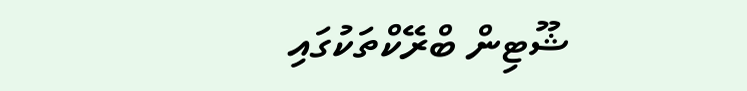ޝޫޓިން ބްރޭކްތަކުގައި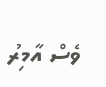ވެސް އާމިރު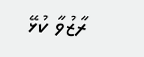ރާޒުވާ ކުޅޭ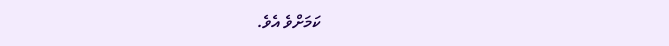ކަމަށްވެ އެވެ.